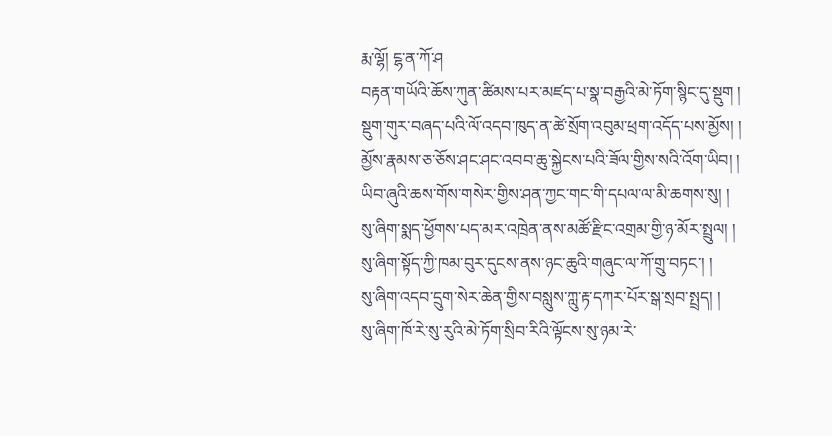རྨ་ལྷོ། ངྷ་ན་ཀོ་ཤ
བརྟན་གཡོའི་ཆོས་ཀུན་ཚིམས་པར་མཛད་པ་སྣ་བརྒྱའི་མེ་ཏོག་སྙིང་དུ་སྡུག །
སྡུག་གུར་བཞད་པའི་ལོ་འདབ་ཁུད་ན་ཚེ་སྲོག་འབུམ་ཕྲག་འདོད་པས་མྱོས། །
མྱོས་རྣམས་ཅ་ཅོས་ཤང་ཤང་འབབ་ཆུ་སྐྱེངས་པའི་ཟོལ་གྱིས་སའི་འོག་ཡིབ། །
ཡིབ་ཞུའི་ཆས་གོས་གསེར་གྱིས་ཤན་ཀྱང་གང་གི་དཔལ་ལ་མི་ཆགས་སུ། །
སུ་ཞིག་སྨད་ཕྱོགས་པད་མར་འཁྲེན་ནས་མཚོ་རྫིང་འགྲམ་གྱི་ཉ་མོར་སྤྲུལ། །
སུ་ཞིག་སྟོད་ཀྱི་ཁམ་བུར་དུངས་ནས་ཉང་ཆུའི་གཞུང་ལ་ཀོ་གྲུ་བཏང་། །
སུ་ཞིག་འདབ་དྲུག་སེར་ཆེན་གྱིས་བསླུས་ཀླུ་རྟ་དཀར་པོར་སྒ་སྲབ་སྤྲད། །
སུ་ཞིག་ཁོ་རེ་སུ་རུའི་མེ་ཏོག་སྲིབ་རིའི་ལྟོངས་སུ་ཉམ་རེ་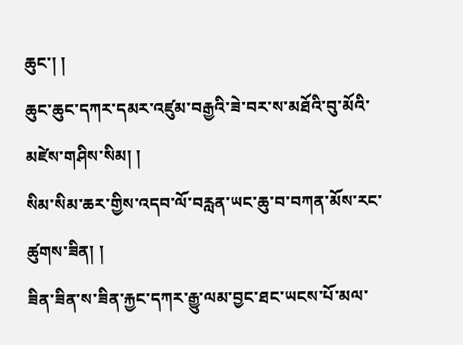ཆུང་། །
ཆུང་ཆུང་དཀར་དམར་འཛུམ་བརྒྱའི་ཟེ་བར་ས་མཐོའི་བུ་མོའི་མཛེས་གཤིས་སིམ། །
སིམ་སིམ་ཆར་གྱིས་འདབ་ལོ་བརླན་ཡང་ཆུ་བ་བཀན་མོས་རང་ཚུགས་ཟིན། །
ཟིན་ཟིན་ས་ཟིན་རྐྱང་དཀར་རྒྱུ་ལམ་བྱང་ཐང་ཡངས་པོ་མལ་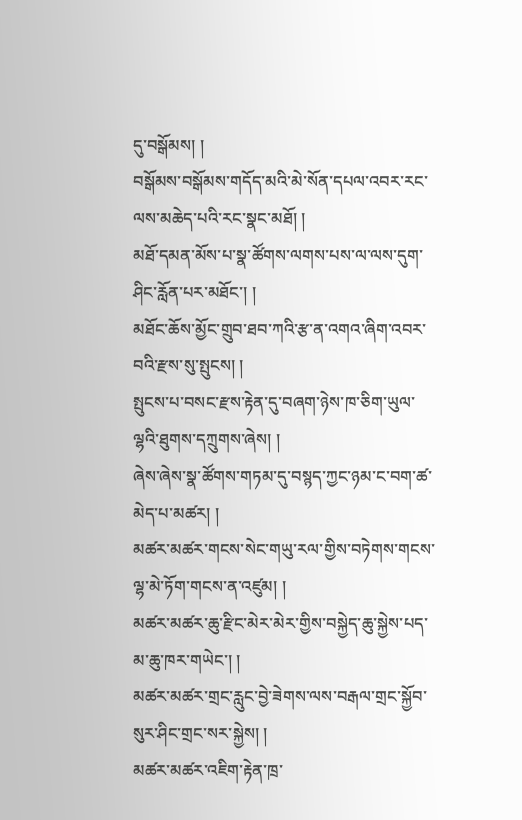དུ་བསྒོམས། །
བསྒོམས་བསྒོམས་གདོད་མའི་མེ་སོན་དཔལ་འབར་རང་ལས་མཆེད་པའི་རང་སྣང་མཐོ། །
མཐོ་དམན་མོས་པ་སྣ་ཚོགས་ལགས་པས་ལ་ལས་དུག་ཤིང་རློན་པར་མཐོང་། །
མཐོང་ཆོས་མྱོང་གྲུབ་ཐབ་ཀའི་རྩ་ན་འགའ་ཞིག་འབར་བའི་རྫས་སུ་སྤུངས། །
སྤུངས་པ་བསང་རྫས་རྟེན་དུ་བཞག་ཉེས་ཁ་ཅིག་ཡུལ་ལྷའི་ཐུགས་དཀྲུགས་ཞེས། །
ཞེས་ཞེས་སྣ་ཚོགས་གཏམ་དུ་བསྙད་ཀྱང་ཉམ་ང་བག་ཚ་མེད་པ་མཚར། །
མཚར་མཚར་གངས་སེང་གཡུ་རལ་གྱིས་བཏེགས་གངས་ལྷ་མེ་ཏོག་གངས་ན་འཛུམ། །
མཚར་མཚར་ཆུ་རྫིང་མེར་མེར་གྱིས་བསྐྱེད་ཆུ་སྐྱེས་པད་མ་ཆུ་ཁར་གཡེང་། །
མཚར་མཚར་གྲང་རླུང་བྱེ་ཟེགས་ལས་བརྒལ་གྲང་སྐྱོབ་སུར་ཤིང་གྲང་སར་སྐྱེས། །
མཚར་མཚར་འཇིག་རྟེན་ཁྲ་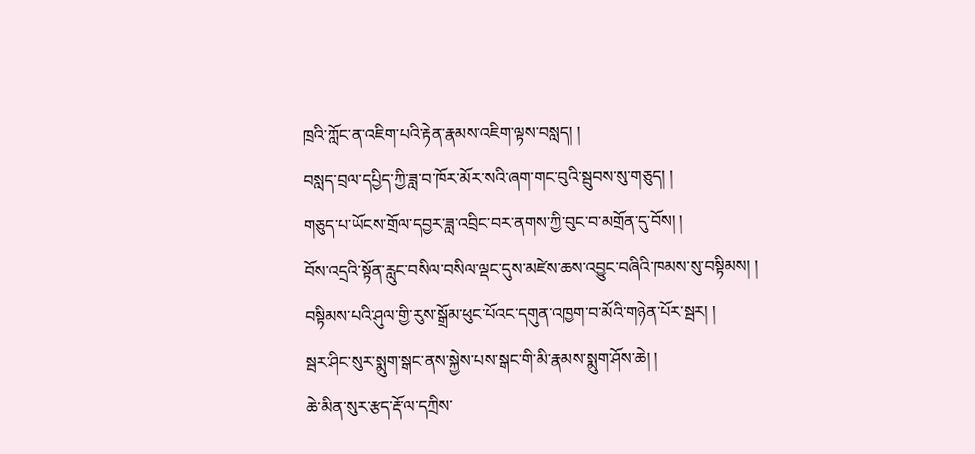ཁྲའི་ཀློང་ན་འཇིག་པའི་རྟེན་རྣམས་འཇིག་ལྟས་བསླད། །
བསླད་བྲལ་དཔྱིད་ཀྱི་ཟླ་བ་ཁོར་མོར་སའི་ཞག་གང་བུའི་སྦུབས་སུ་གཅུད། །
གཅུད་པ་ཡོངས་གྲོལ་དབྱར་ཟླ་འབྲིང་བར་ནགས་ཀྱི་བུང་བ་མགྲོན་དུ་བོས། །
བོས་འདྲའི་སྟོན་རླུང་བསིལ་བསིལ་ལྡང་དུས་མཛེས་ཆས་འབྱུང་བཞིའི་ཁམས་སུ་བསྟིམས། །
བསྟིམས་པའི་ཤུལ་གྱི་རུས་སྒྲོམ་ཕུང་པོའང་དགུན་འཁྱག་བ་མོའི་གཉེན་པོར་སྦར། །
སྦར་ཤིང་སུར་སྨུག་སྒང་ནས་སྐྱེས་པས་སྒང་གི་མི་རྣམས་སྨུག་ཤོས་ཆེ། །
ཆེ་མིན་སུར་རྩད་རྡོ་ལ་དཀྲིས་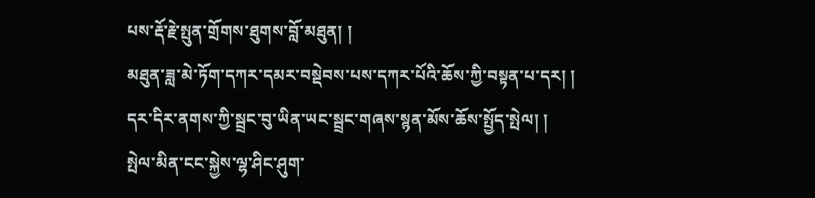པས་རྡོ་རྗེ་སྤུན་གྲོགས་ཐུགས་བློ་མཐུན། །
མཐུན་ཟླ་མེ་ཏོག་དཀར་དམར་བསྡེབས་པས་དཀར་པོའི་ཆོས་ཀྱི་བསྟན་པ་དར། །
དར་དིར་ནགས་ཀྱི་སྦྲང་བུ་ཡིན་ཡང་སྦྲང་གཞས་སྙན་མོས་ཆོས་སྤྱོད་སྤེལ། །
སྤེལ་མིན་ངང་སྐྱེས་ལྷ་ཤིང་ཤུག་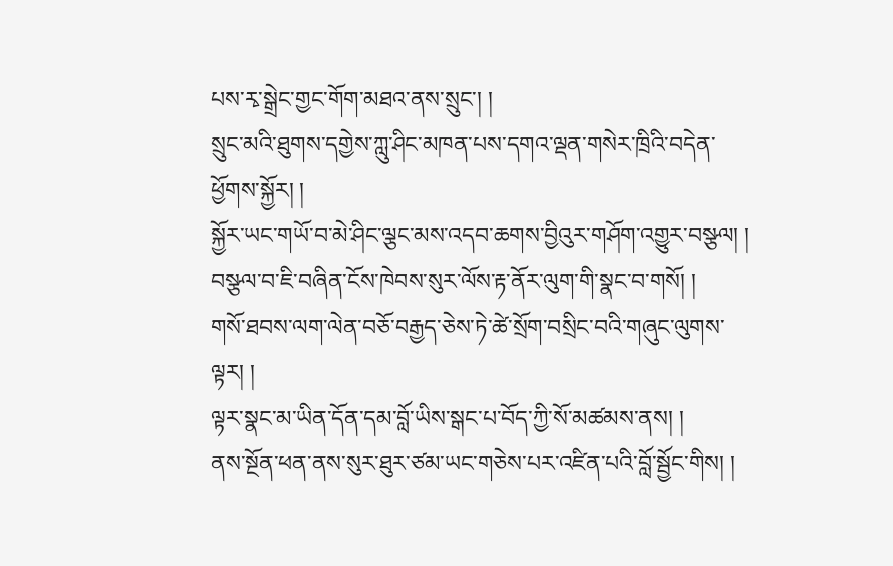པས་རྭ་སྒྲེང་གྱང་གོག་མཐའ་ནས་སྲུང་། །
སྲུང་མའི་ཐུགས་དགྱེས་ཀླུ་ཤིང་མཁན་པས་དགའ་ལྡན་གསེར་ཁྲིའི་བདེན་ཕྱོགས་སྐྱོར། །
སྐྱོར་ཡང་གཡོ་བ་མེ་ཤིང་ལྕང་མས་འདབ་ཆགས་བྱིའུར་གཤོག་འགྱུར་བསྩལ། །
བསྩལ་བ་ཇི་བཞིན་ངོས་ཁེབས་སུར་ལོས་རྟ་ནོར་ལུག་གི་སྣང་བ་གསོ། །
གསོ་ཐབས་ལག་ལེན་བཅོ་བརྒྱད་ཅེས་ཏེ་ཚེ་སྲོག་བསྲིང་བའི་གཞུང་ལུགས་ལྟར། །
ལྟར་སྣང་མ་ཡིན་དོན་དམ་བློ་ཡིས་སྒང་པ་བོད་ཀྱི་སོ་མཚམས་ནས། །
ནས་སྔོན་ཕན་ནས་སུར་ཐུར་ཙམ་ཡང་གཅེས་པར་འཛིན་པའི་བློ་སྦྱོང་གིས། །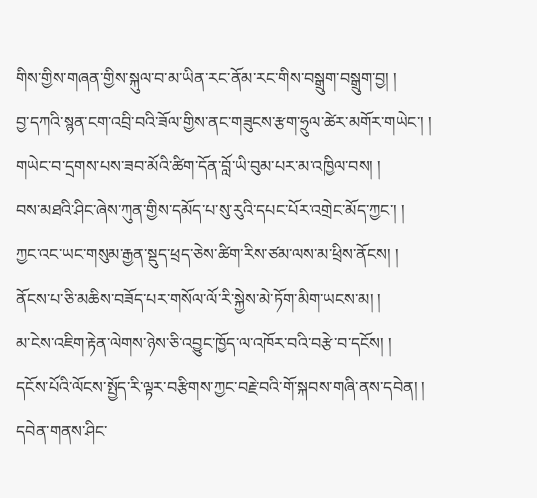གིས་གྱིས་གཞན་གྱིས་སྐུལ་བ་མ་ཡིན་རང་ནོམ་རང་གིས་བསྒྲུག་བསྒྲུག་བྱ། །
བྱ་དཀའི་སྙན་ངག་འབྲི་བའི་ཟོལ་གྱིས་ནང་གཟུངས་རྩག་ཧྲུལ་ཚེར་མགོར་གཡེང་། །
གཡེང་བ་དྲགས་པས་ཟབ་མོའི་ཚིག་དོན་བློ་ཡི་བུམ་པར་མ་འཁྱིལ་བས། །
བས་མཐའི་ཤིང་ཞེས་ཀུན་གྱིས་དམོད་པ་སུ་རུའི་དཔང་པོར་འགྲེང་མོད་ཀྱང་། །
ཀྱང་འང་ཡང་གསུམ་རྒྱན་སྡུད་ཕྲད་ཅེས་ཚིག་རིས་ཙམ་ལས་མ་ཕྲིས་ནོངས། །
ནོངས་པ་ཅི་མཆིས་བཟོད་པར་གསོལ་ལོ་རི་སྐྱེས་མེ་ཏོག་མིག་ཡངས་མ། །
མ་ངེས་འཇིག་རྟེན་ལེགས་ཉེས་ཅི་འབྱུང་ཁྱོད་ལ་འཁོར་བའི་བརྩེ་བ་དངོས། །
དངོས་པོའི་ལོངས་སྤྱོད་རི་ལྟར་བརྩིགས་ཀྱང་བརྗེ་བའི་གོ་སྐབས་གཞི་ནས་དབེན། །
དབེན་གནས་ཤིང་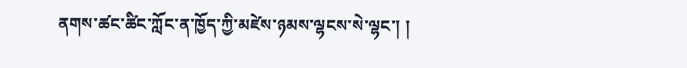ནགས་ཚང་ཚིང་ཀློང་ན་ཁྱོད་ཀྱི་མཛེས་ཉམས་ལྷངས་སེ་ལྷང་། །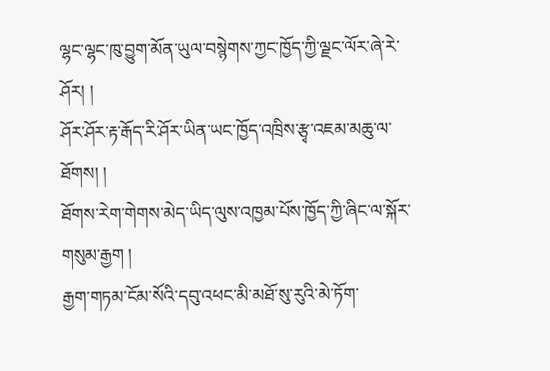ལྷང་ལྷང་ཁུ་བྱུག་མོན་ཡུལ་བསྙེགས་ཀྱང་ཁྱོད་ཀྱི་ལྗང་ལོར་ཞེ་རེ་ཤོར། །
ཤོར་ཤོར་རྟ་རྒོད་རི་ཤོར་ཡིན་ཡང་ཁྱོད་འཁྲིས་རྩྭ་འཇམ་མཆུ་ལ་ཐོགས། །
ཐོགས་རེག་གེགས་མེད་ཡིད་ལུས་འཁྱམ་པོས་ཁྱོད་ཀྱི་ཞིང་ལ་སྐོར་གསུམ་རྒྱག །
རྒྱག་གཏམ་ངོམ་སོའི་དབུ་འཕང་མི་མཐོ་སུ་རུའི་མེ་ཏོག་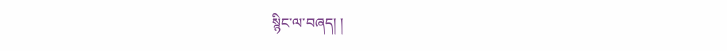སྙིང་ལ་བཞད། །